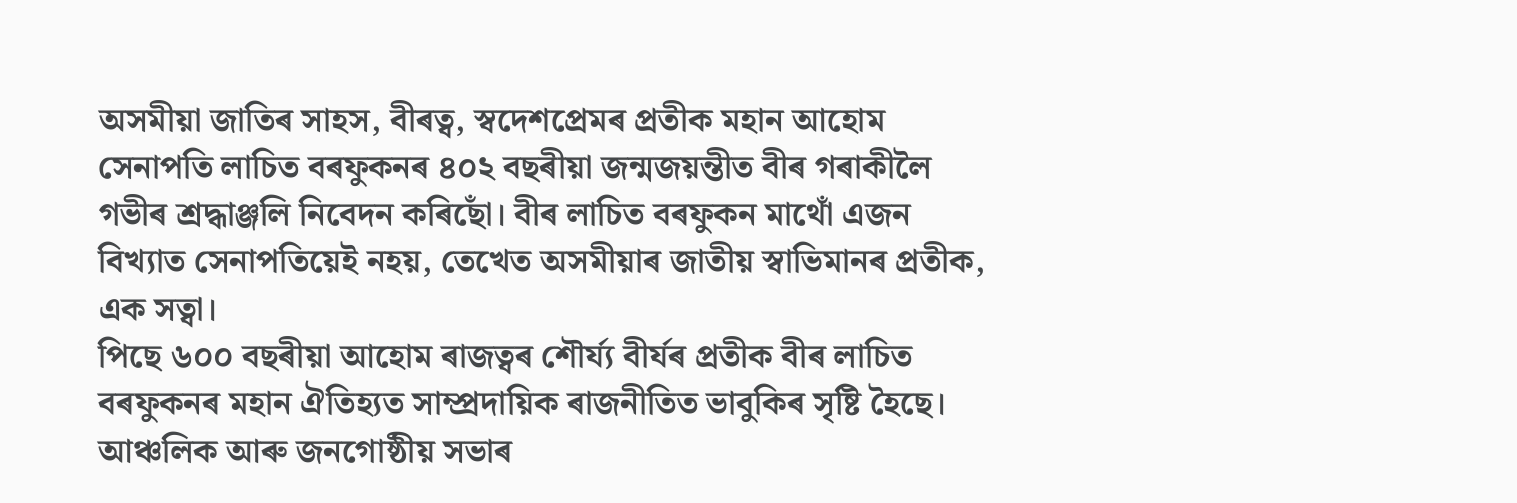অসমীয়া জাতিৰ সাহস, বীৰত্ব, স্বদেশপ্ৰেমৰ প্ৰতীক মহান আহোম সেনাপতি লাচিত বৰফুকনৰ ৪০২ বছৰীয়া জন্মজয়ন্তীত বীৰ গৰাকীলৈ গভীৰ শ্ৰদ্ধাঞ্জলি নিবেদন কৰিছোঁ। বীৰ লাচিত বৰফুকন মাথোঁ এজন বিখ্যাত সেনাপতিয়েই নহয়, তেখেত অসমীয়াৰ জাতীয় স্বাভিমানৰ প্ৰতীক, এক সত্বা।
পিছে ৬০০ বছৰীয়া আহোম ৰাজত্বৰ শৌৰ্য্য বীৰ্যৰ প্ৰতীক বীৰ লাচিত বৰফুকনৰ মহান ঐতিহ্যত সাম্প্ৰদায়িক ৰাজনীতিত ভাবুকিৰ সৃষ্টি হৈছে। আঞ্চলিক আৰু জনগোষ্ঠীয় সভাৰ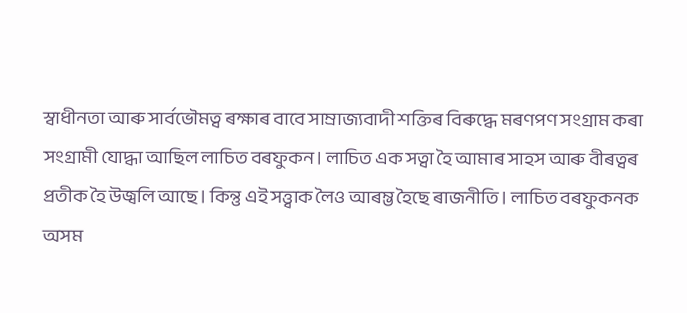স্বাধীনতা আৰু সার্বভৌমত্ব ৰক্ষাৰ বাবে সাম্রাজ্যবাদী শক্তিৰ বিৰুদ্ধে মৰণপণ সংগ্রাম কৰা সংগ্রামী যোদ্ধা আছিল লাচিত বৰফুকন। লাচিত এক সত্বা হৈ আমাৰ সাহস আৰু বীৰত্বৰ প্ৰতীক হৈ উজ্বলি আছে। কিন্তু এই সত্ত্বাক লৈও আৰম্ভ হৈছে ৰাজনীতি। লাচিত বৰফুকনক অসম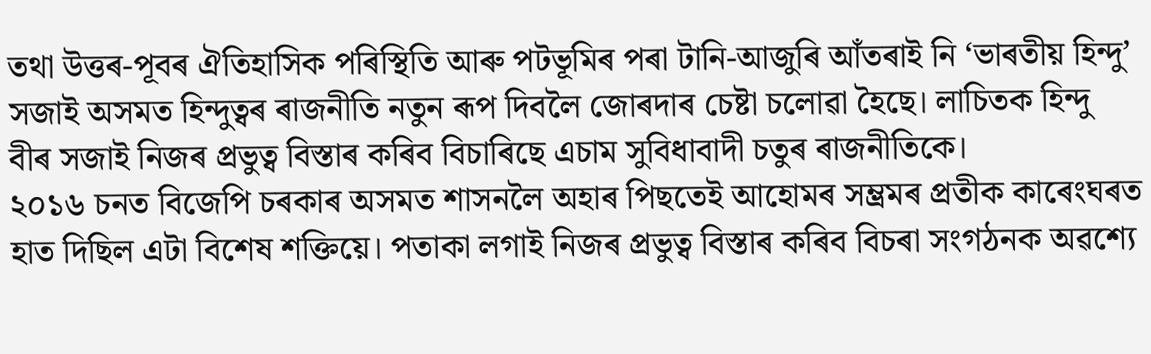তথা উত্তৰ-পূবৰ ঐতিহাসিক পৰিস্থিতি আৰু পটভূমিৰ পৰা টানি-আজুৰি আঁতৰাই নি ‘ভাৰতীয় হিন্দু’ সজাই অসমত হিন্দুত্বৰ ৰাজনীতি নতুন ৰূপ দিবলৈ জোৰদাৰ চেষ্টা চলোৱা হৈছে। লাচিতক হিন্দু বীৰ সজাই নিজৰ প্ৰভুত্ব বিস্তাৰ কৰিব বিচাৰিছে এচাম সুবিধাবাদী চতুৰ ৰাজনীতিকে।
২০১৬ চনত বিজেপি চৰকাৰ অসমত শাসনলৈ অহাৰ পিছতেই আহোমৰ সম্ভ্ৰমৰ প্ৰতীক কাৰেংঘৰত হাত দিছিল এটা বিশেষ শক্তিয়ে। পতাকা লগাই নিজৰ প্ৰভুত্ব বিস্তাৰ কৰিব বিচৰা সংগঠনক অৱশ্যে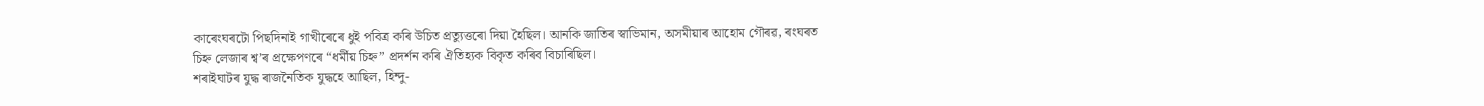কাৰেংঘৰটো পিছদিনাই গাখীৰেৰে ধুই পবিত্ৰ কৰি উচিত প্ৰত্যুত্তৰো দিয়া হৈছিল। আনকি জাতিৰ স্বাভিমান, অসমীয়াৰ আহোম গৌৰৱ, ৰংঘৰত চিহ্ন লেজাৰ শ্ব’ৰ প্ৰক্ষেপণৰে “ধৰ্মীয় চিহ্ন” প্ৰদৰ্শন কৰি ঐতিহ্যক বিকৃত কৰিব বিচাৰিছিল।
শৰাইঘাটৰ যুদ্ধ ৰাজনৈতিক যুদ্ধহে আছিল, হিন্দু-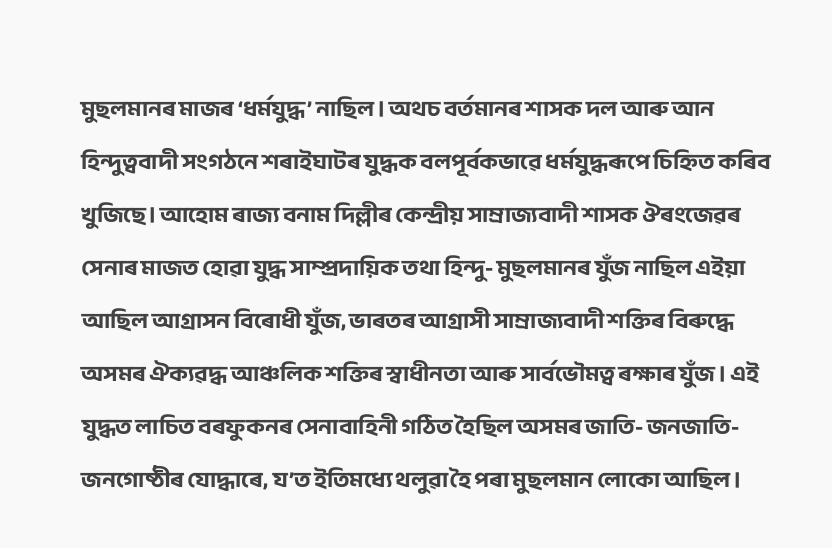মুছলমানৰ মাজৰ ‘ধর্মযুদ্ধ’ নাছিল। অথচ বর্তমানৰ শাসক দল আৰু আন হিন্দুত্ববাদী সংগঠনে শৰাইঘাটৰ যুদ্ধক বলপূর্বকভাৱে ধর্মযুদ্ধৰূপে চিহ্নিত কৰিব খুজিছে। আহোম ৰাজ্য বনাম দিল্লীৰ কেন্দ্রীয় সাম্রাজ্যবাদী শাসক ঔৰংজেৱৰ সেনাৰ মাজত হোৱা যুদ্ধ সাম্প্রদায়িক তথা হিন্দু- মুছলমানৰ যুঁজ নাছিল এইয়া আছিল আগ্ৰাসন বিৰোধী যুঁজ, ভাৰতৰ আগ্রাসী সাম্রাজ্যবাদী শক্তিৰ বিৰুদ্ধে অসমৰ ঐক্যৱদ্ধ আঞ্চলিক শক্তিৰ স্বাধীনতা আৰু সার্বভৌমত্ব ৰক্ষাৰ যুঁজ। এই যুদ্ধত লাচিত বৰফুকনৰ সেনাবাহিনী গঠিত হৈছিল অসমৰ জাতি- জনজাতি-জনগোষ্ঠীৰ যোদ্ধাৰে, য’ত ইতিমধ্যে থলুৱা হৈ পৰা মুছলমান লোকো আছিল।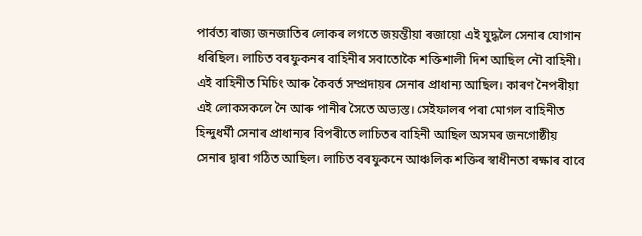পার্বত্য ৰাজ্য জনজাতিৰ লোকৰ লগতে জয়ন্তীয়া ৰজায়ো এই যুদ্ধলৈ সেনাৰ যোগান ধৰিছিল। লাচিত বৰফুকনৰ বাহিনীৰ সবাতোকৈ শক্তিশালী দিশ আছিল নৌ বাহিনী। এই বাহিনীত মিচিং আৰু কৈবর্ত সম্প্রদায়ৰ সেনাৰ প্রাধান্য আছিল। কাৰণ নৈপৰীয়া এই লোকসকলে নৈ আৰু পানীৰ সৈতে অভ্যস্ত। সেইফালৰ পৰা মোগল বাহিনীত হিন্দুধর্মী সেনাৰ প্রাধান্যৰ বিপৰীতে লাচিতৰ বাহিনী আছিল অসমৰ জনগোষ্ঠীয় সেনাৰ দ্বাৰা গঠিত আছিল। লাচিত বৰফুকনে আঞ্চলিক শক্তিৰ স্বাধীনতা ৰক্ষাৰ বাবে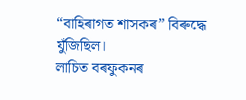“বাহিৰাগত শাসকৰ” বিৰুদ্ধে যুঁজিছিল।
লাচিত বৰফুকনৰ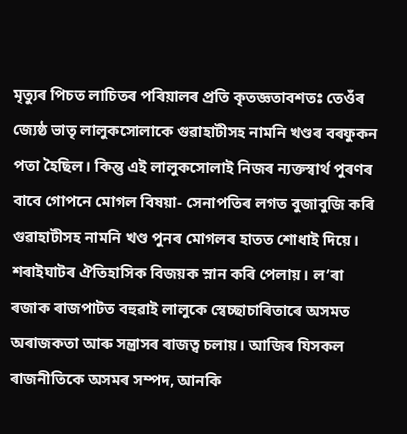মৃত্যুৰ পিচত লাচিতৰ পৰিয়ালৰ প্রতি কৃতজ্ঞতাবশতঃ তেওঁৰ জ্যেষ্ঠ ভাতৃ লালুকসোলাকে গুৱাহাটীসহ নামনি খণ্ডৰ বৰফুকন পতা হৈছিল। কিন্তু এই লালুকসোলাই নিজৰ ন্যক্তস্বার্থ পুৰণৰ বাবে গোপনে মোগল বিষয়া- সেনাপতিৰ লগত বুজাবুজি কৰি গুৱাহাটীসহ নামনি খণ্ড পুনৰ মোগলৰ হাতত শোধাই দিয়ে। শৰাইঘাটৰ ঐতিহাসিক বিজয়ক স্নান কৰি পেলায়। ল’ৰা ৰজাক ৰাজপাটত বহুৱাই লালুকে স্বেচ্ছাচাৰিতাৰে অসমত অৰাজকতা আৰু সন্ত্রাসৰ ৰাজত্ব চলায়। আজিৰ যিসকল ৰাজনীতিকে অসমৰ সম্পদ, আনকি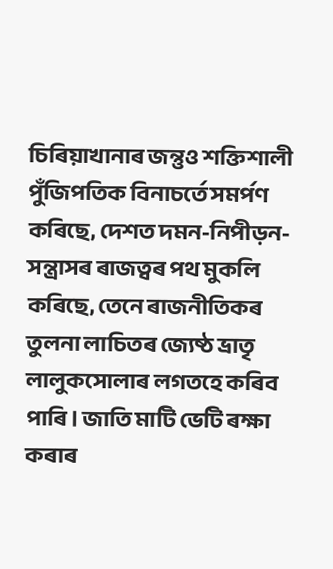চিৰিয়াখানাৰ জন্তুও শক্তিশালী পুঁজিপতিক বিনাচর্তে সমর্পণ কৰিছে, দেশত দমন-নিপীড়ন-সন্ত্রাসৰ ৰাজত্বৰ পথ মুকলি কৰিছে, তেনে ৰাজনীতিকৰ তুলনা লাচিতৰ জ্যেষ্ঠ ভ্রাতৃ লালুকসোলাৰ লগতহে কৰিব পাৰি। জাতি মাটি ভেটি ৰক্ষা কৰাৰ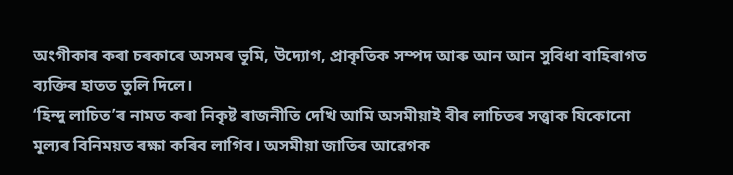অংগীকাৰ কৰা চৰকাৰে অসমৰ ভূমি, উদ্যোগ, প্ৰাকৃতিক সম্পদ আৰু আন আন সুবিধা বাহিৰাগত ব্যক্তিৰ হাতত তুলি দিলে।
‘হিন্দু লাচিত’ৰ নামত কৰা নিকৃষ্ট ৰাজনীতি দেখি আমি অসমীয়াই বীৰ লাচিতৰ সত্ত্বাক যিকোনো মূল্যৰ বিনিময়ত ৰক্ষা কৰিব লাগিব। অসমীয়া জাতিৰ আৱেগক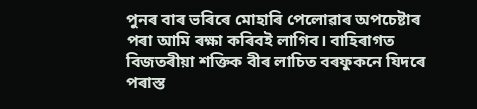পুনৰ বাৰ ভৰিৰে মোহাৰি পেলোৱাৰ অপচেষ্টাৰ পৰা আমি ৰক্ষা কৰিবই লাগিব। বাহিৰাগত বিজতৰীয়া শক্তিক বীৰ লাচিত বৰফুকনে যিদৰে পৰাস্ত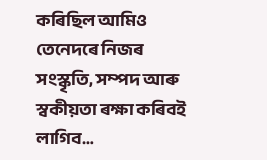কৰিছিল আমিও তেনেদৰে নিজৰ সংস্কৃতি, সম্পদ আৰু স্বকীয়তা ৰক্ষা কৰিবই লাগিব…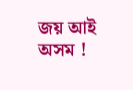জয় আই অসম !